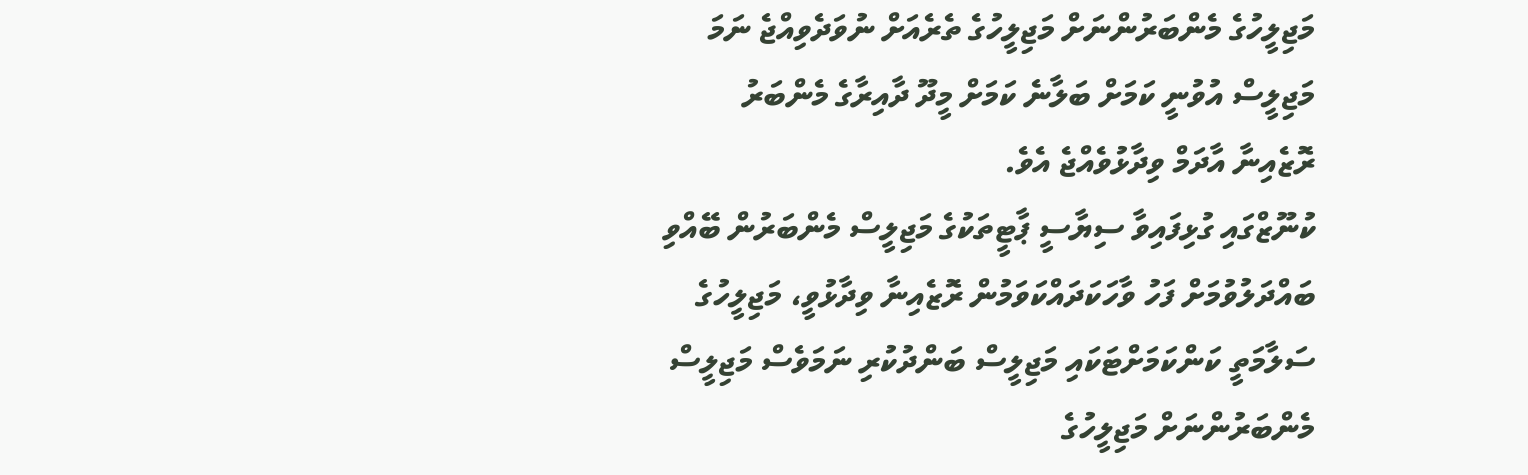މަޖިލީހުގެ މެންބަރުންނަށް މަޖިލީހުގެ ތެރެއަށް ނުވަދެވިއްޖެ ނަމަ މަޖިލީސް އުވުނީ ކަމަށް ބަލާނެ ކަމަށް މީދޫ ދާއިރާގެ މެންބަރު ރޮޒެއިނާ އާދަމް ވިދާޅުވެއްޖެ އެވެ.
ކުނޫޒްގައި ގުޅިފައިވާ ސިޔާސީ ޕާޓީތަކުގެ މަޖިލީސް މެންބަރުން ބޭއްވި ބައްދަލުވުމަށް ފަހު ވާހަކަދައްކަވަމުން ރޮޒެއިނާ ވިދާޅުވީ، މަޖިލީހުގެ ސަލާމަތީ ކަންކަމަށްޓަކައި މަޖިލީސް ބަންދުކުރި ނަމަވެސް މަޖިލީސް މެންބަރުންނަށް މަޖިލީހުގެ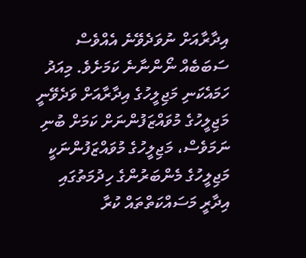އިދާރާއަށް ނުވަދެވޭނެ އެއްވެސް ސަބަބެއް ނޯންނާނެ ކަމަށެވެ. މިއަދު ހަމައެކަނި މަޖިލީހުގެ އިދާރާއަށް ވަދެވޭނީ މަޖިލީހުގެ މުވައްޒަފުންނަށް ކަމަށް ބުނި ނަމަވެސް، މަޖިލީހުގެ މުވައްޒަފުންނަކީ މަޖިލީހުގެ މެންބަރުންގެ ހިދުމަތުގައި އިދާރީ މަސައްކަތްތައް ކުރާ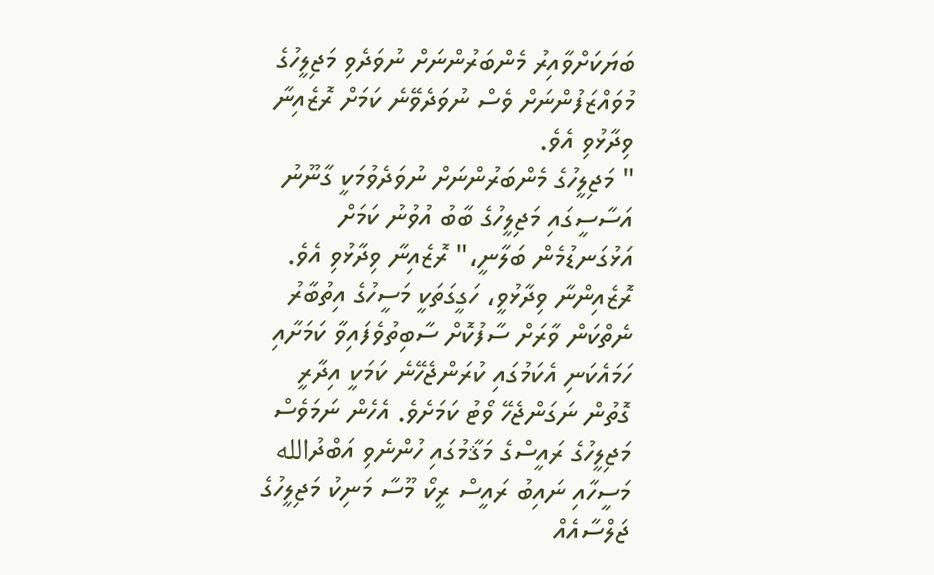ބަޔަކަށްވާއިރު މެންބަރުންނަށް ނުވަދެވި މަޖިލީހުގެ މުވައްޒަފުންނަށް ވެސް ނުވަދެވޭނެ ކަމަށް ރޮޒެއިނާ ވިދާޅުވި އެވެ.
" މަޖިލީހުގެ މެންބަރުންނަށް ނުވަދެވުމަކީ ގާނޫނު އަސާސީގައި މަޖިލީހުގެ ބާބު އުވުނު ކަމަށް އަޅުގަނޑުމެން ބަލާނީ،" ރޮޒެއިނާ ވިދާޅުވި އެވެ.
ރޮޒެއިންނާ ވިދާޅުވީ، ހަގީގަތަކީ މަސީހުގެ އިތުބާރު ނެތްކަން ވާރަށް ސާފުކޮށް ސާބިތުވެފައިވާ ކަމަށާއި ހަމައެކަނި އެކަމުގައި ކުރަންޖެހޭނެ ކަމަކީ އިދާރީ ގޮތުން ނަގަންޖެހޭ ވޯޓު ކަމަށެވެ. އެހެން ނަމަވެސް މަޖިލީހުގެ ރައީސްގެ މަޤާމުގައި ހުންނެވި އަބްދުالله މަސީހާއި ނައިބު ރައީސް ރީކޯ މޫސާ މަނިކު މަޖިލީހުގެ ޖަލްސާއެއް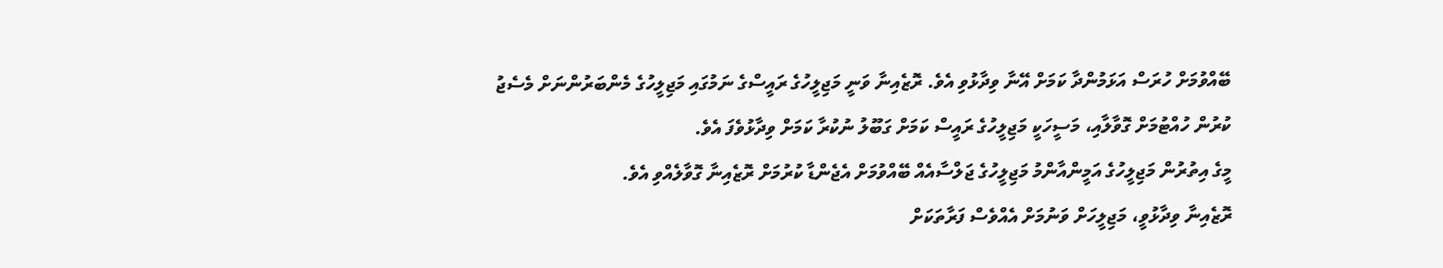ބޭއްވުމަށް ހުރަސް އަޅަމުންދާ ކަމަށް އޭނާ ވިދާޅުވި އެވެ. ރޮޒެއިނާ ވަނީ މަޖިލީހުގެ ރައީސްގެ ނަމުގައި މަޖިލީހުގެ މެންބަރުންނަށް މެސެޖު ކުރުން ހުއްޓުމަށް ގޮވާލާއި، މަސީހަކީ މަޖިލީހުގެ ރައީސް ކަމަށް ގަބޫލު ނުކުރާ ކަމަށް ވިދާޅުވެފަ އެވެ.
މީގެ އިތުރުން މަޖިލީހުގެ އަމީންއާންމު މަޖިލީހުގެ ޖަލްސާއެއް ބޭއްވުމަށް އެޖެންޑާ ކުރުމަށް ރޮޒެއިނާ ގޮވާލެއްވި އެވެ.
ރޮޒެއިނާ ވިދާޅުވީ، މަޖިލީހަށް ވަނުމަށް އެއްވެސް ފަރާތަކަށް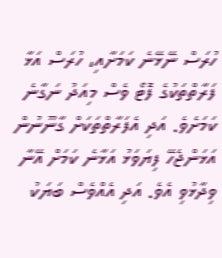ހުރަސް ނޭޅޭނެ ކަމަށާއި، ހުރަސް އަޅާ ފަރާތްތަކުގެ ފޮޓޯ ވެސް މިއަދު ނަގާނެ ކަމަށެވެ. އަދި އެފަރާތްތަކަށް ގާނޫނުން އަޅަންޖެހޭ ފިޔަވަޅު އަޅާނެ ކަމަށް އޭނާ ވިދާޅުވި އެވެ. އަދި އެއްވެސް ބަޔަކު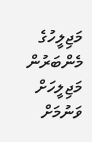މަޖިލީހުގެ މެންބަރުން މަޖިލީހަށް ވަނުމަށް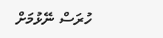ހުރަސް ނޭޅުމަށް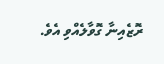ރޮޒެއިނާ ގޮވާލެއްވި އެވެ.